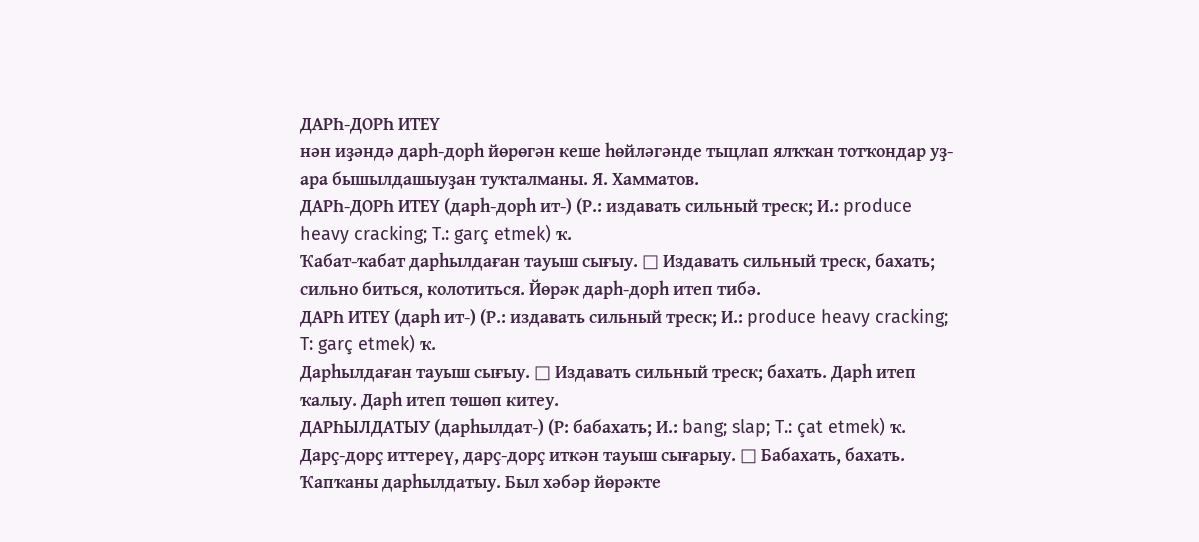ДАРҺ-ДОРҺ ИТЕҮ
нән иҙәндә дарһ-дорһ йөрөгән кеше һөйләгәнде тыцлап ялҡҡан тотҡондар уҙ-ара бышылдашыуҙан туҡталманы. Я. Хамматов.
ДАРҺ-ДОРҺ ИТЕҮ (дарһ-дорһ ит-) (Р.: издавать сильный треск; И.: produce heavy cracking; T.: garç etmek) ҡ.
Ҡабат-ҡабат дарһылдаған тауыш сығыу. □ Издавать сильный треск, бахать; сильно биться, колотиться. Йөрәк дарһ-дорһ итеп тибә.
ДАРҺ ИТЕҮ (дарһ ит-) (Р.: издавать сильный треск; И.: produce heavy cracking; T: garç etmek) ҡ.
Дарһылдаған тауыш сығыу. □ Издавать сильный треск; бахать. Дарһ итеп ҡалыу. Дарһ итеп төшөп китеу.
ДАРҺЫЛДАТЫУ (дарһылдат-) (Р: бабахать; И.: bang; slap; T.: çat etmek) ҡ.
Дарҫ-дорҫ иттереү, дарҫ-дорҫ иткән тауыш сығарыу. □ Бабахать, бахать. Ҡапҡаны дарһылдатыу. Был хәбәр йөрәкте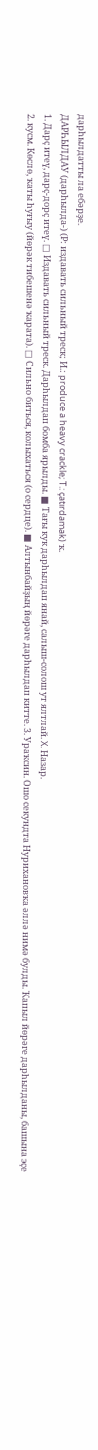дарһылдатты ла ебәрҙе.
ДАРҺЫЛДАУ (дарһылда-) (Р: издавать сильный треск; И.: produce a heavy crackle; T.: çatırdamak) ҡ.
1. Дарҫ итеү, дарҫ-дорҫ итеү. □ Издавать сильный треск. Дарһылдап бомба ярылды. ■ Тағы кук дарһылдап янай, салыш-солош ут ялтлай. X. Назар.
2. кусм. Көслө, ҡаты һуғыу (йөрәк тибешенә ҡарата). □ Сильно биться, колыхаться (о сердце). ■ Алтынбайҙың йөрәге дарһылдап китте. 3. Ураҡсин. Ошо секундта Нурихановҡа әллә нимә булды. Ҡапыл йөрәге дарһылданы, башына эҫе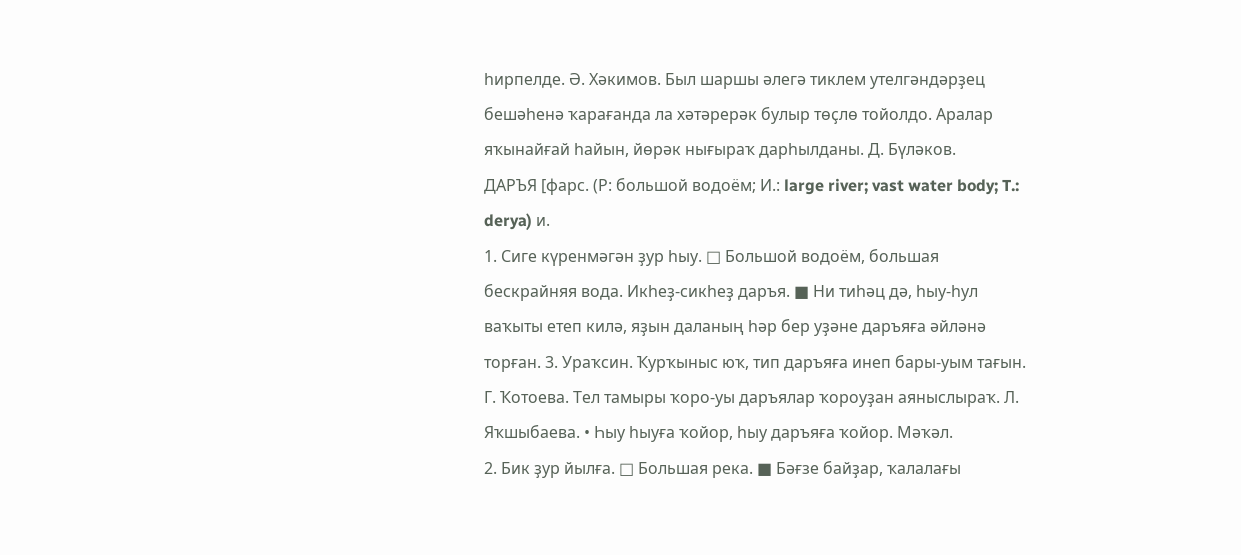һирпелде. Ә. Хәкимов. Был шаршы әлегә тиклем утелгәндәрҙец бешәһенә ҡарағанда ла хәтәрерәк булыр төҫлө тойолдо. Аралар яҡынайғай һайын, йөрәк нығыраҡ дарһылданы. Д. Бүләков.
ДАРЪЯ [фарс. (Р: большой водоём; И.: large river; vast water body; T.: derya) и.
1. Сиге күренмәгән ҙур һыу. □ Большой водоём, большая бескрайняя вода. Икһеҙ-сикһеҙ даръя. ■ Ни тиһәц дә, һыу-һул
ваҡыты етеп килә, яҙын даланың һәр бер уҙәне даръяға әйләнә торған. 3. Ураҡсин. Ҡурҡыныс юҡ, тип даръяға инеп бары-уым тағын. Г. Ҡотоева. Тел тамыры ҡоро-уы даръялар ҡороуҙан аяныслыраҡ. Л. Яҡшыбаева. • Һыу һыуға ҡойор, һыу даръяға ҡойор. Мәҡәл.
2. Бик ҙур йылға. □ Большая река. ■ Бәғзе байҙар, ҡалалағы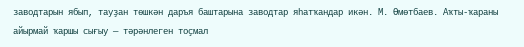заводтарын ябып, тауҙан төшкән даръя баштарына заводтар яһатҡандар икән. М. Өмөтбаев. Аҡты-ҡараны айырмай ҡаршы сығыу — тәрәнлеген тоҫмал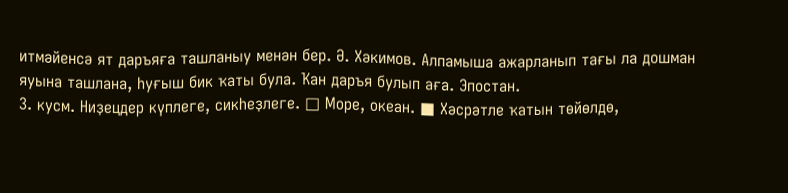итмәйенсә ят даръяға ташланыу менән бер. Ә. Хәкимов. Алпамыша ажарланып тағы ла дошман яуына ташлана, һуғыш бик ҡаты була. Ҡан даръя булып аға. Эпостан.
3. кусм. Ниҙецдер күплеге, сикһеҙлеге. □ Море, океан. ■ Хәсрәтле ҡатын төйөлдө,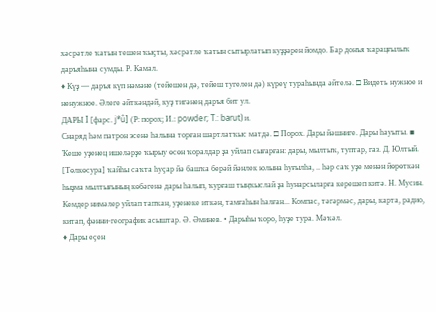хәсрәтле ҡатын тешен ҡыҫты, хәсрәтле ҡатын сытырлатып куҙҙәрен йомдо. Бар донъя ҡарацғылыҡ даръяһына сумды. Р. Камал.
♦ Күҙ — даръя күп нәмәне (тейешен дә, тейеш тугелен дә) күреү тураһында әйтелә. □ Видеть нужное и ненужное. Әлеге әйткәндәй, куҙ тигәнең даръя бит ул.
ДАРЫ I [фарс. j*û] (Р: порох; И.: powder; T.: barut) и.
Снаряд һәм патрон эсенә һалына торған шартлатҡыс матдә. □ Порох. Дары йәшниге. Дары һауыты. ■ Ҡеше уҙенец ишеләрҙе ҡырыу өсөн ҡоралдар ҙа уйлап сығарған: дары, мылтыҡ, туптар, газ. Д. Юлтый. [Төлкөсура] ҡайһы саҡта һуҫар йә башҡа берәй йәнлек юлына һуғылһа, .. һәр саҡ уҙе менән йөрөткән һыҙма мылтығының көбәгенә дары һалып, ҡурғаш тыңҡыслай ҙа һунарсыларға керешеп китә. Н. Мусин. Кемдер нимәлер уйлап тапҡан, уҙенеке иткән, тамғаһын һалған... Компас, тәгәрмәс, дары, карта, радио, китап, фәнни-географик асыштар. Ә. Әминев. • Дарыһы ҡоро, һуҙе тура. Мәҡәл.
♦ Дары еҫен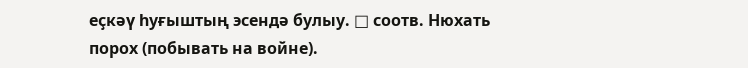еҫкәү һуғыштың эсендә булыу. □ соотв. Нюхать порох (побывать на войне).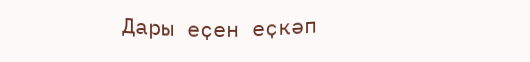Дары еҫен еҫкәп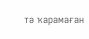тә ҡарамаған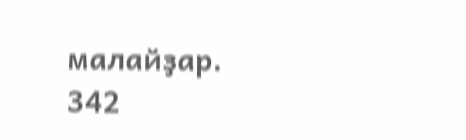малайҙар.
342